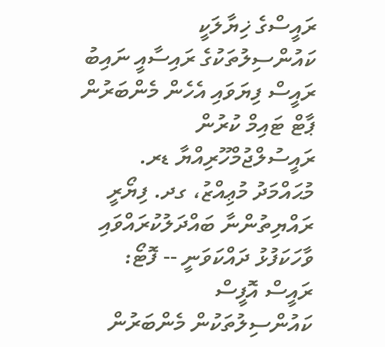ރައީސްގެ ޚިޔާލަކީ ކައުންސިލުތަކުގެ ރައިސާއީ ނައިބު ރައީސް ފިޔަވައި އެހެން މެންބަރުން ޕާޓް ޓައިމް ކުރުން
ރައީސުލްޖުމްހޫރިއްޔާ ޑރ. މުޙައްމަދު މުޢިއްޒު، ގދ. ފިޔޯރީ ރައްޔިތުންނާ ބައްދަލުކުރައްވައި ވާހަކަފުޅު ދައްކަވަނީ -- ފޮޓޯ: ރައީސް އޮފީސް
ކައުންސިލުތަކުން މެންބަރުން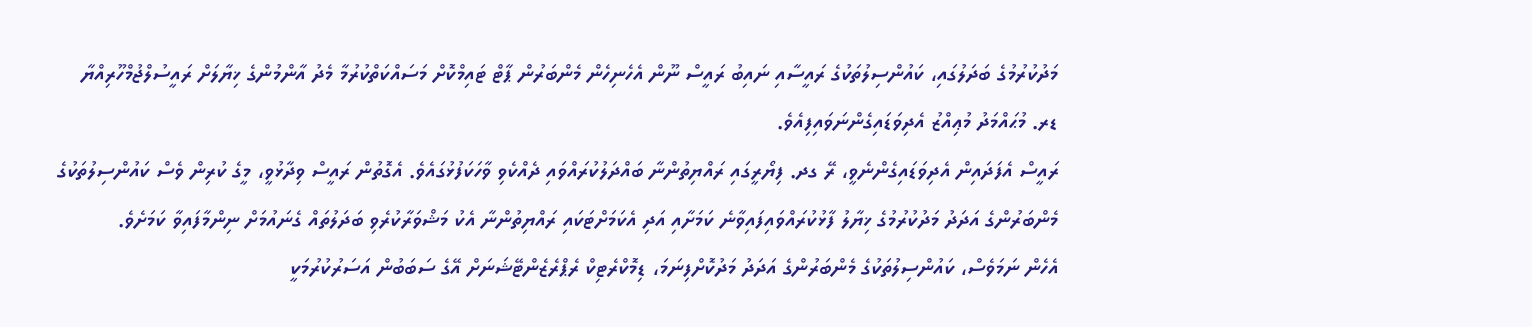މަދުކުރުމުގެ ބަދަލުގައި، ކައުންސިލުތަކުގެ ރައީސާއި ނައިބު ރައީސް ނޫން އެހެނިހެން މެންބަރުން ޕާޓް ޓައިމްކޮށް މަސައްކަތްކުރުމާ މެދު އާންމުންގެ ޚިޔާލަށް ރައީސުލްޖުމްހޫރިއްޔާ ޑރ. މުޙައްމަދު މުޢިއްޒު އެދިވަޑައިގެންނަވައިފިއެވެ.
ރައީސް އެފަދައިން އެދިވަޑައިގެންނެވީ، ރޭ ގދ. ފިޔޯރީގައި ރައްޔިތުންނާ ބައްދަލުކުރައްވައި ދެއްކެވި ވާހަކަފުޅުގައެވެ. އެގޮތުން ރައީސް ވިދާޅުވީ، މީގެ ކުރިން ވެސް ކައުންސިލުތަކުގެ މެންބަރުންގެ އަދަދު މަދުކުރުމުގެ ޚިޔާލު ފާޅުކުރައްވައިފައިވާނެ ކަމަށާއި އަދި އެކަމަށްޓަކައި ރައްޔިތުންނާ އެކު މަޝްވަރާކުރެވި ބަދަލުތައް ގެނައުމަށް ނިންމާފައިވާ ކަމަށެވެ.
އެހެން ނަމަވެސް، ކައުންސިލުތަކުގެ މެންބަރުންގެ އަދަދު މަދުކޮށްފިނަމަ، ޑިމޮކްރެޓިކް ރެޕްރެޒެންޓޭޝަނަށް އޭގެ ސަބަބުން އަސަރުކުރުމަކީ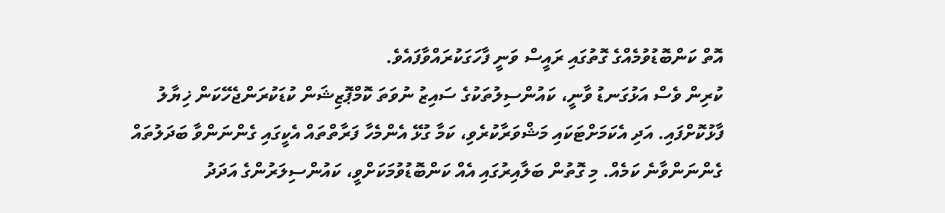އޮތް ކަންބޮޑުވުމެއްގެ ގޮތުގައި ރައީސް ވަނީ ފާހަގަކުރައްވާފައެވެ.
ކުރިން ވެސް އަޅުގަނޑު ވާނީ، ކައުންސިލުތަކުގެ ސައިޒު ނުވަތަ ކޮމްޕޮޒިޝަން ކުޑަކުރަންޖެހޭކަން ޚިޔާލު ފާޅުކޮށްފައި. އަދި އެކަމަށްޓަކައި މަޝްވަރާކުރެވި، ކަމާ ގުޅޭ އެންމެހާ ފަރާތްތައް އެކީގައި ގެންނަންވާ ބަދަލުތައް ގެންނަންވާނެ ކަމެއް. މި ގޮތުން ބަލާއިރުގައި އެއް ކަންބޮޑުވުމަކަށްވީ، ކައުންސިލަރުންގެ އަދަދު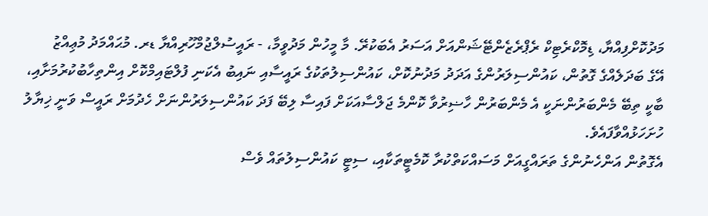މަދުކޮށްފިއްޔާ، ޑިމޮކްރެޓިކް ރެޕްރެޒެންޓޭޝަންއަށް އަސަރު އެބަކުރޭ. މާ މީހުން މަދުވީމާ، - ރައީސުލްޖުމްހޫރިއްޔާ ޑރ. މުޙައްމަދު މުޢިއްޒު
އޭގެ ބަދަލެއްގެ ގޮތުން، ކައުންސިލަރުންގެ އަދަދު މަދުނުކޮށް، ކައުންސިލުތަކުގެ ރައީސާއި ނައިބު އެކަނި ފުލްޓައިމްކޮށް އިންތިހާބުކުރުމަށާއި، ބާކީ ތިބޭ މެންބަރުންނަކީ އެ މެންބަރުން ހާޟިރުވާ ކޮންމެ ޖަލްސާއަކަށް ފައިސާ ލިބޭ ފަދަ ކައުންސިލަރުންނަށް ހެދުމަށް ރައީސް ވަނީ ޚިޔާލު ހުށަހަޅުއްވާފައެވެ.
އެގޮތުން އަންހެނުންގެ ތަރައްގީއަށް މަސައްކަތްކުރާ ކޮމެޓީތަކާއި، ސިޓީ ކައުންސިލުތައް ވެސް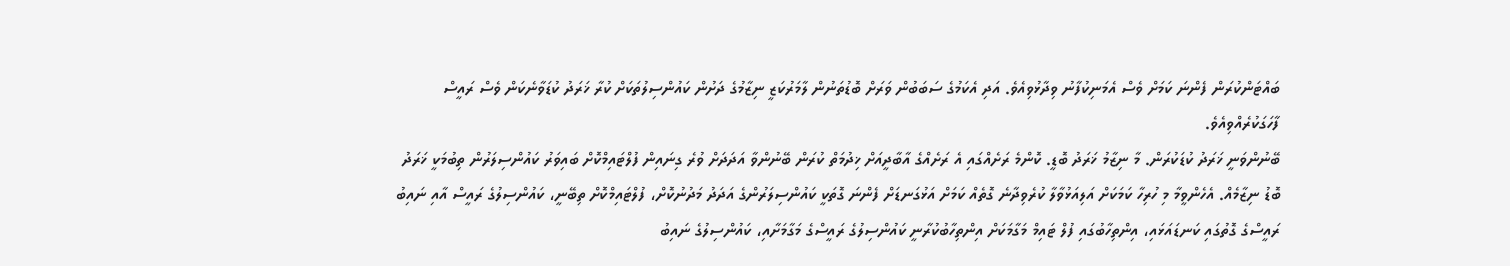ބައްޓަންކުރަން ފެންނަ ކަމަށް ވެސް އެމަނިކުފާނު ވިދާޅުވިއެވެ. އަދި އެކަމުގެ ސަބަބުން ވަރަށް ބޮޑުތަނުން ލާމަރުކަޒީ ނިޒާމުގެ ދަށުން ކައުންސިލުތަކަށް ކުރާ ޚަރަދު ކުޑަވާނެކަން ވެސް ރައީސް ފާހަގަކުރެއްވިއެވެ.
ބޭނުންވަނީ ޚަރަދު ކުޑަކުރަން. މާ ނިޒާމު ޚަރަދު ބޮޑީ. ކޮންމެ ރަށެއްގައި އެ ރަށެއްގެ އާބާދީއަށް ޚިދުމަތް ކުރަން ބޭނުންވާ އަދަދަށް ވުރެ ގިނައިން ފުލްޓައިމްކޮށް ބައިވަރު ކައުންސިލަރުން ތިބުމަކީ ޚަރަދު ބޮޑު ނިޒާމެއް. އެހެންވީމާ މި ހުރިހާ ކަމަކަށް އަލިއަޅުވާލާ ކުރެވިދާނެ ގޮތެއް ކަމަށް އަޅުގަނޑަށް ފެންނަ ގޮތަކީ ކައުންސިލަރުންގެ އަދަދު މަދުނުކޮށް، ފުލްޓައިމްކޮށް ތިބޭނީ، ކައުންސިލުގެ ރައީސް އާއި ނައިބު ރައީސްގެ ގޮތުގައި ކަނޑައަޅައި، އިންތިހާބުގައި ފުލް ޓައިމް މަގާމަކަށް އިންތިހާބުކުރާނީ ކައުންސިލުގެ ރައީސްގެ މަގާމަށާއި، ކައުންސިލުގެ ނައިބު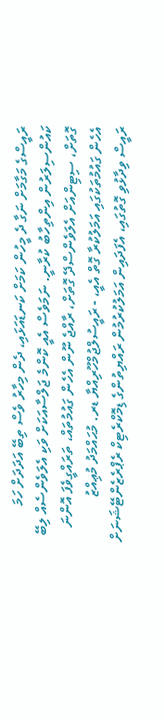ރައީސްގެ މަގާމަށް ނަގާ ދެ މީހުން ކަމަށް ކަނޑައަޅައި، ދެން މިހާރު ވެސް ތިބޭ އަދަދަށް ހަމަ ކައުންސިލަރުން އިންތިހާބު ކުރާނީ. ނަމަވެސް އެއީ ކޮންމެ ޖަލްސާއަކަށް ވަކި އެލަވެންސެއް ލިބޭ ގޮތަށް، ސިޓިންއަށް އެލަވެންސްދޭ ގޮތަށް، ރާއްޖެ ނޫން އެހެން ގައުމުތައް، ތަރައްގީވެފަ އޮންނަ އެހެން ގައުމުތަކުގައި އަމަލުކުރާ ގޮތް އެއީ، - ރައީސުލްޖުމްހޫރިއްޔާ ޑރ. މުޙައްމަދު މުޢިއްޒު
ރައީސް ވިދާޅުވި ގޮތުގައި، އެފަދައިން އަމަލުކުރުމުން ރައްޔިތުންގެ ޑިމޮކްރެޓިކް ރެޕްރެޒެންޓޭޝަނަށް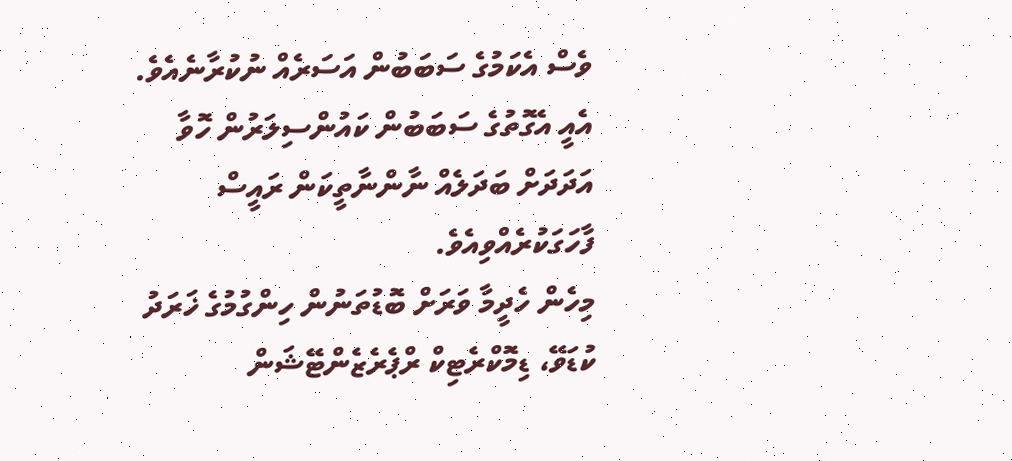ވެސް އެކަމުގެ ސަބަބުން އަސަރެއް ނުކުރާނެއެވެ. އެއީ އެގޮތުގެ ސަބަބުން ކައުންސިލަރުން ހޮވާ އަދަދަށް ބަދަލެއް ނާންނާތީކަން ރައީސް ފާހަގަކުރެއްވިއެވެ.
މިހެން ހެދީމާ ވަރަށް ބޮޑުތަނުން ހިންގުމުގެ ޚަރަދު ކުޑަވޭ، ޑިމޮކްރެޓިކް ރްޕެރެޒެންޓޭޝަން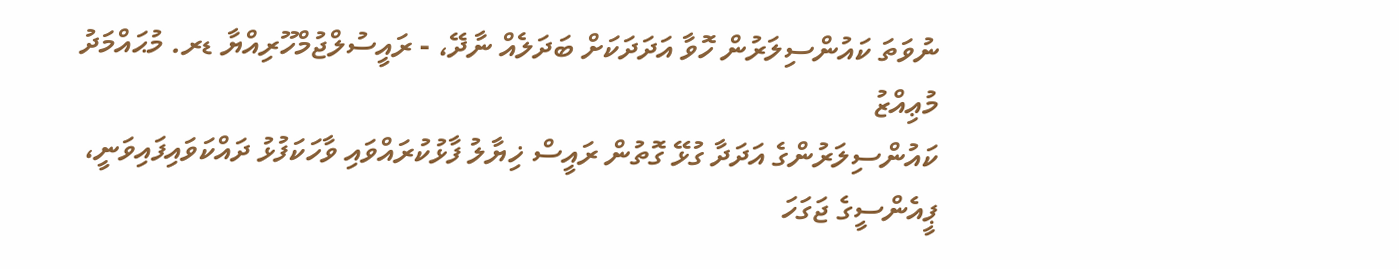ނުވަތަ ކައުންސިލަރުން ހޮވާ އަދަދަކަށް ބަދަލެއް ނާދޭ، - ރައީސުލްޖުމްހޫރިއްޔާ ޑރ. މުޙައްމަދު މުޢިއްޒު
ކައުންސިލަރުންގެ އަދަދާ ގުޅޭ ގޮތުން ރައީސް ޚިޔާލު ފާޅުކުރައްވައި ވާހަކަފުޅު ދައްކަވައިފައިވަނީ، ޕީއެންސީގެ ޖަގަހަ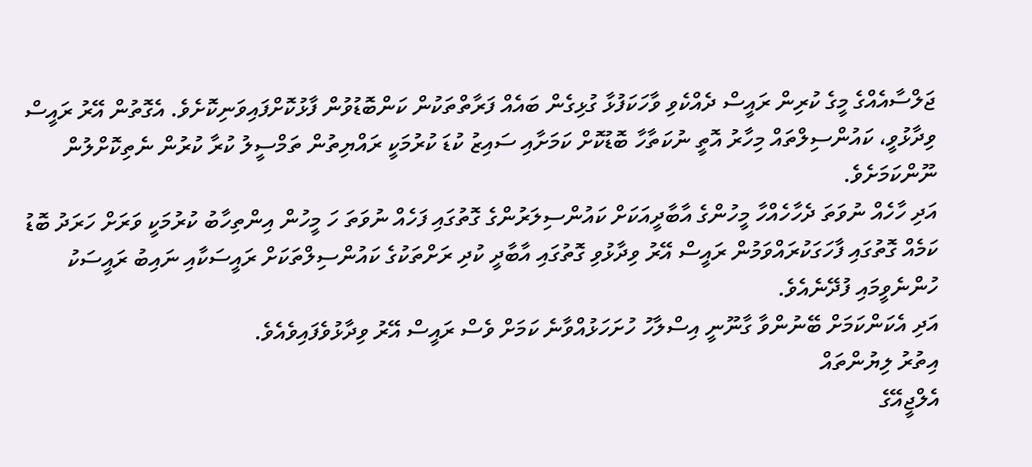ޖަލްސާއެއްގެ މީގެ ކުރިން ރައީސް ދެއްކެވި ވާހަކަފުޅާ ގުޅިގެން ބައެއް ފަރާތްތަކުން ކަންބޮޑުވުން ފާޅުކޮށްފައިވަނިކޮށެވެ. އެގޮތުން އޭރު ރައީސް ވިދާޅުވީ، ކައުންސިލްތައް މިހާރު އޮތީ ނުކަތާހާ ބޮޑުކޮށް ކަމަށާއި ސައިޒު ކުޑަ ކުރުމަކީ ރައްޔިތުން ތަމްސީލު ކުރާ ކުރުން ނެތިކޮށްލުން ނޫންކަމަށެވެ.
އަދި ހާހެއް ނުވަތަ ދެހާހެއްހާ މީހުންގެ އާބާދީއަކަށް ކައުންސިލަރުންގެ ގޮތުގައި ފަހެއް ނުވަތަ ހަ މީހުން އިންތިހާބު ކުރުމަކީ ވަރަށް ހަރަދު ބޮޑު ކަމެއް ގޮތުގައި ފާހަގަކުރައްވަމުން ރައީސް އޭރު ވިދާޅުވި ގޮތުގައި އާބާދީ ކުދި ރަށްތަކުގެ ކައުންސިލްތަކަށް ރައީސަކާއި ނައިބު ރައީސަކު ހުންނެވީމައި ފުދޭނެއެވެ.
އަދި އެކަންކަމަށް ބޭނުންވާ ގާނޫނީ އިސްލާހު ހުށަހަޅުއްވާނެ ކަމަށް ވެސް ރައީސް އޭރު ވިދާޅުވެފައިވެއެވެ.
އިތުރު ލިޔުންތައް
އެލްޖީއޭގެ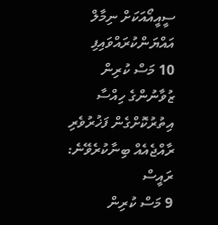ސީއީއޯއަކަށް ނިމާލް އައްޔަންކުރައްވައިފި
10 މަސް ކުރިން
ޒުވާނުންގެ ހިއްސާ އިތުރުކޮށްގެން ފަޚުރުވެރި ރާއްޖެއެއް ބިނާކުރެވޭނެ: ރައީސް
9 މަސް ކުރިން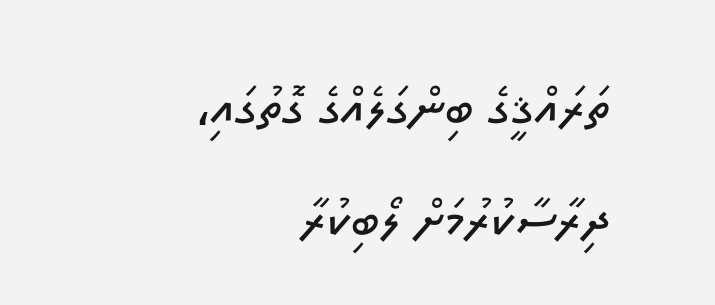ތަރައްޤީގެ ބިންގަލެއްގެ ގޮތުގައި، ދިރާސާކުރުމަށް ލޯބިކުރާ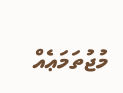މުޖުތަމަޢެއް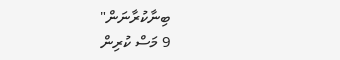ބިނާކުރާނަން"
9 މަސް ކުރިން